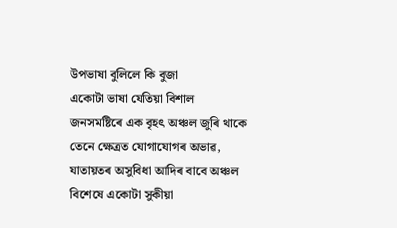উপভাষা বুলিলে কি বুজা
একোটা ভাষা যেতিয়া বিশাল জনসমষ্টিৰে এক বৃহৎ অঞ্চল জুৰি থাকে তেনে ক্ষেত্ৰত যোগাযোগৰ অভাৱ, যাতায়তৰ অসুবিধা আদিৰ বাবে অঞ্চল বিশেষে একোটা সুকীয়া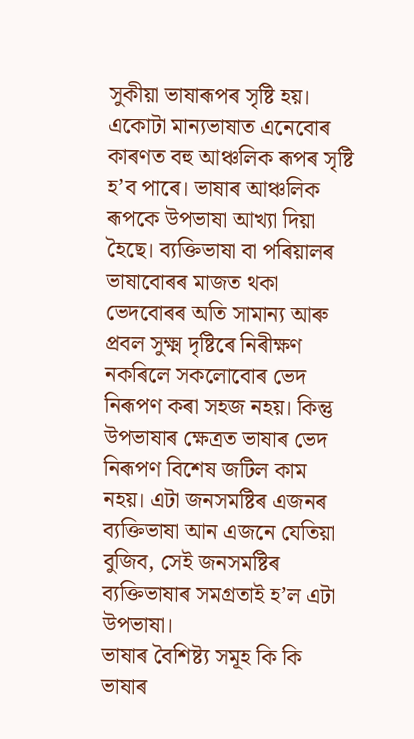সুকীয়া ভাষাৰূপৰ সৃষ্টি হয়। একোটা মান্যভাষাত এনেবোৰ কাৰণত বহু আঞ্চলিক ৰূপৰ সৃষ্টি হ’ব পাৰে। ভাষাৰ আঞ্চলিক ৰূপকে উপভাষা আখ্যা দিয়া হৈছে। ব্যক্তিভাষা বা পৰিয়ালৰ ভাষাবোৰৰ মাজত থকা ভেদবোৰৰ অতি সামান্য আৰু প্ৰবল সুক্ষ্ম দৃষ্টিৰে নিৰীক্ষণ নকৰিলে সকলোবোৰ ভেদ নিৰূপণ কৰা সহজ নহয়। কিন্তু উপভাষাৰ ক্ষেত্ৰত ভাষাৰ ভেদ নিৰূপণ বিশেষ জটিল কাম নহয়। এটা জনসমষ্টিৰ এজনৰ ব্যক্তিভাষা আন এজনে যেতিয়া বুজিব, সেই জনসমষ্টিৰ ব্যক্তিভাষাৰ সমগ্ৰতাই হ’ল এটা উপভাষা।
ভাষাৰ বৈশিষ্ট্য সমূহ কি কি
ভাষাৰ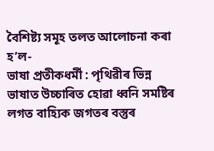বৈশিষ্ট্য সমূহ তলত আলোচনা কৰা হ’ল-
ভাষা প্ৰতীকধৰ্মী : পৃথিৱীৰ ভিন্ন ভাষাত উচ্চাৰিত হোৱা ধ্বনি সমষ্টিৰ লগত বাহ্যিক জগতৰ বস্তুৰ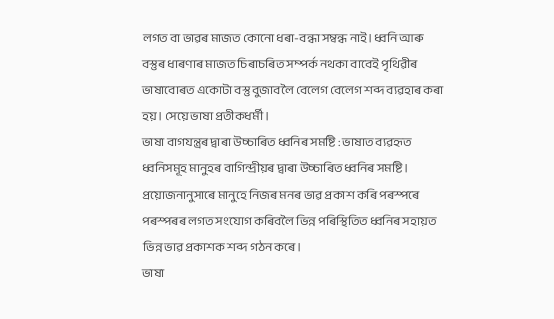লগত বা ভাৱৰ মাজত কোনো ধৰা-বন্ধা সম্বন্ধ নাই। ধ্বনি আৰু বস্তুৰ ধাৰণাৰ মাজত চিৰাচৰিত সম্পৰ্ক নথকা বাবেই পৃথিৱীৰ ভাষাবোৰত একোটা বস্তু বুজাবলৈ বেলেগ বেলেগ শব্দ ব্যৱহাৰ কৰা হয়। সেয়ে ভাষা প্ৰতীকধৰ্মী।
ভাষা বাগযন্ত্ৰৰ দ্বাৰা উচ্চাৰিত ধ্বনিৰ সমষ্টি : ভাষাত ব্যৱহৃত ধ্বনিসমূহ মানুহৰ বাগিন্দ্ৰীয়ৰ দ্বাৰা উচ্চাৰিত ধ্বনিৰ সমষ্টি। প্ৰয়োজনানুসাৰে মানুহে নিজৰ মনৰ ভাৱ প্ৰকাশ কৰি পৰস্পৰে পৰস্পৰৰ লগত সংযোগ কৰিবলৈ ভিন্ন পৰিস্থিতিত ধ্বনিৰ সহায়ত ভিন্ন ভাৱ প্ৰকাশক শব্দ গঠন কৰে।
ভাষা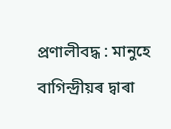প্ৰণালীবদ্ধ : মানুহে বাগিন্দ্ৰীয়ৰ দ্বাৰা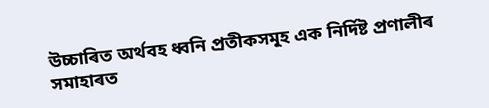উচ্চাৰিত অৰ্থবহ ধ্বনি প্ৰতীকসমূহ এক নিৰ্দিষ্ট প্ৰণালীৰ সমাহাৰত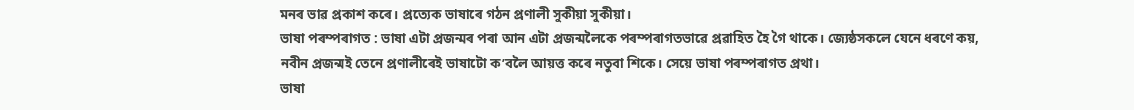মনৰ ভাৱ প্ৰকাশ কৰে। প্ৰত্যেক ভাষাৰে গঠন প্ৰণালী সুকীয়া সুকীয়া।
ভাষা পৰম্পৰাগত : ভাষা এটা প্ৰজন্মৰ পৰা আন এটা প্ৰজন্মলৈকে পৰম্পৰাগতভাৱে প্ৰৱাহিত হৈ গৈ থাকে। জ্যেষ্ঠসকলে যেনে ধৰণে কয়, নবীন প্ৰজন্মই তেনে প্ৰণালীৰেই ভাষাটো ক’বলৈ আয়ত্ত কৰে নতুবা শিকে। সেয়ে ভাষা পৰম্পৰাগত প্ৰথা।
ভাষা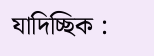যাদিচ্ছিক :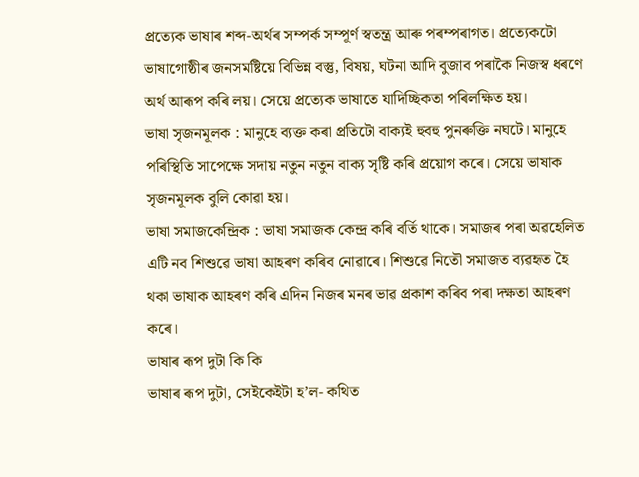প্ৰত্যেক ভাষাৰ শব্দ-অৰ্থৰ সম্পৰ্ক সম্পূৰ্ণ স্বতন্ত্ৰ আৰু পৰম্পৰাগত। প্ৰত্যেকটো ভাষাগোষ্ঠীৰ জনসমষ্টিয়ে বিভিন্ন বস্তু, বিষয়, ঘটনা আদি বুজাব পৰাকৈ নিজস্ব ধৰণে অৰ্থ আৰূপ কৰি লয়। সেয়ে প্ৰত্যেক ভাষাতে যাদিচ্ছিকতা পৰিলক্ষিত হয়।
ভাষা সৃজনমূলক : মানুহে ব্যক্ত কৰা প্ৰতিটো বাক্যই হুবহু পুনৰুক্তি নঘটে। মানুহে পৰিস্থিতি সাপেক্ষে সদায় নতুন নতুন বাক্য সৃষ্টি কৰি প্ৰয়োগ কৰে। সেয়ে ভাষাক সৃজনমূলক বুলি কোৱা হয়।
ভাষা সমাজকেন্দ্ৰিক : ভাষা সমাজক কেন্দ্ৰ কৰি বৰ্তি থাকে। সমাজৰ পৰা অৱহেলিত এটি নব শিশুৱে ভাষা আহৰণ কৰিব নোৱাৰে। শিশুৱে নিতৌ সমাজত ব্যৱহৃত হৈ থকা ভাষাক আহৰণ কৰি এদিন নিজৰ মনৰ ভাৱ প্ৰকাশ কৰিব পৰা দক্ষতা আহৰণ কৰে।
ভাষাৰ ৰূপ দুটা কি কি
ভাষাৰ ৰূপ দুটা, সেইকেইটা হ’ল- কথিত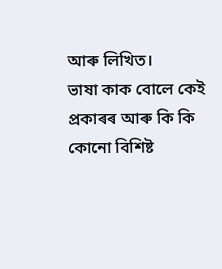আৰু লিখিত।
ভাষা কাক বোলে কেই প্ৰকাৰৰ আৰু কি কি
কোনো বিশিষ্ট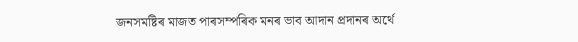জনসমষ্টিৰ মাজত পাৰসম্পৰিক মনৰ ভাব আদান প্ৰদানৰ অৰ্থে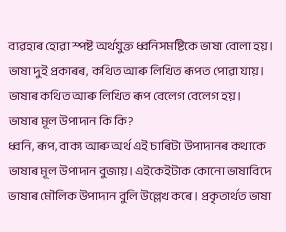ব্যৱহাৰ হোৱা স্পষ্ট অৰ্থযুক্ত ধ্বনিসমষ্টিকে ভাষা বোলা হয়। ভাষা দুই প্ৰকাৰৰ, কথিত আৰু লিখিত ৰূপত পোৱা যায়। ভাষাৰ কথিত আৰু লিখিত ৰূপ বেলেগ বেলেগ হয়।
ভাষাৰ মূল উপাদান কি কি?
ধ্বনি, ৰূপ, বাক্য আৰু অৰ্থ এই চাৰিটা উপাদানৰ কথাকে ভাষাৰ মূল উপাদান বুজায়। এইকেইটাক কোনো ভাষাবিদে ভাষাৰ মৌলিক উপাদান বুলি উল্লেখ কৰে। প্ৰকৃতাৰ্থত ভাষা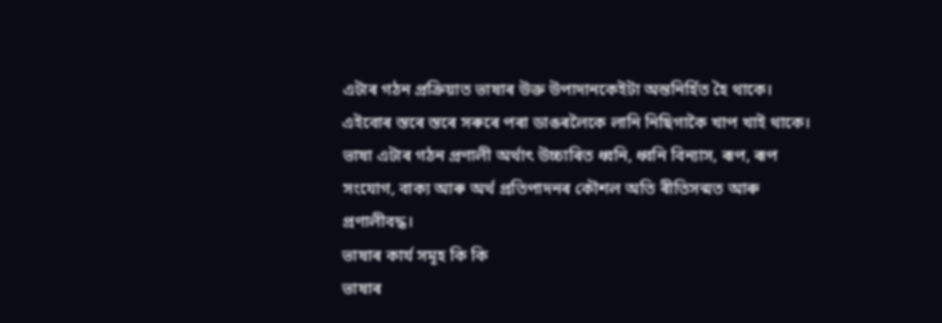এটাৰ গঠন প্ৰক্ৰিয়াত ভাষাৰ উক্ত উপাদানকেইটা অন্তনিৰ্হিত হৈ থাকে। এইবোৰ স্তৰে স্তৰে সৰুৰে পৰা ডাঙৰলৈকে লানি নিছিগাকৈ খাপ খাই থাকে। ভাষা এটাৰ গঠন প্ৰণালী অৰ্থাৎ উচ্চাৰিত ধ্বনি, ধ্বনি বিন্যাস, ৰূপ, ৰূপ সংযোগ, বাক্য আৰু অৰ্থ প্ৰতিপাদনৰ কৌশল অতি ৰীতিসন্মত আৰু প্ৰণালীবদ্ধ।
ভাষাৰ কাৰ্য সমূহ কি কি
ভাষাৰ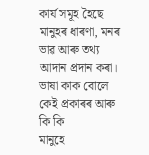কাৰ্য সমূহ হৈছে মানুহৰ ধাৰণা, মনৰ ভাৱ আৰু তথ্য আদান প্ৰদান কৰা।
ভাষা কাক বোলে কেই প্ৰকাৰৰ আৰু কি কি
মানুহে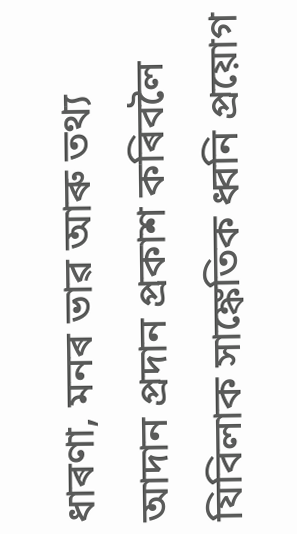ধাৰণা, মনৰ ভাৱ আৰু তথ্য আদান প্ৰদান প্ৰকাশ কৰিবলৈ যিবিলাক সাঙ্কেতিক ধ্বনি প্ৰয়োগ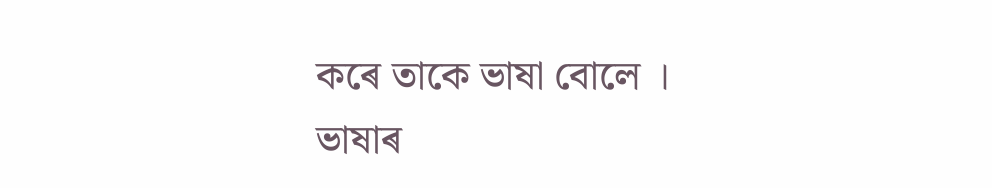কৰে তাকে ভাষা বোলে ।
ভাষাৰ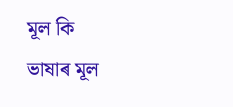মূল কি
ভাষাৰ মূল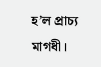হ’ল প্ৰাচ্য মাগধী।